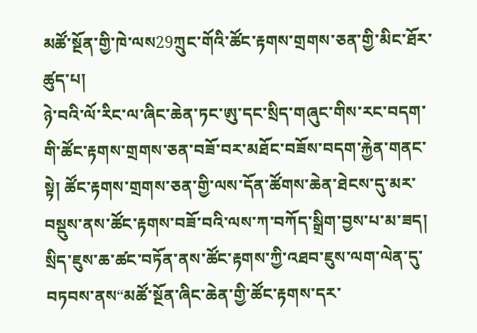མཚོ་སྔོན་གྱི་ཁེ་ལས29ཀྲུང་གོའི་ཚོང་རྟགས་གྲགས་ཅན་གྱི་མིང་ཐོར་ཚུད་པ།
ཉེ་བའི་ལོ་རིང་ལ་ཞིང་ཆེན་ཏང་ཨུ་དང་སྲིད་གཞུང་གིས་རང་བདག་གི་ཚོང་རྟགས་གྲགས་ཅན་བཟོ་བར་མཐོང་བཟོས་བདག་རྐྱེན་གནང་སྟེ། ཚོང་རྟགས་གྲགས་ཅན་གྱི་ལས་དོན་ཚོགས་ཆེན་ཐེངས་དུ་མར་བསྡུས་ནས་ཚོང་རྟགས་བཟོ་བའི་ལས་ཀ་བཀོད་སྒྲིག་བྱས་པ་མ་ཟད། སྲིད་ཇུས་ཆ་ཚང་བཏོན་ནས་ཚོང་རྟགས་ཀྱི་འཐབ་ཇུས་ལག་ལེན་དུ་བཏབས་ནས“མཚོ་སྔོན་ཞིང་ཆེན་གྱི་ཚོང་རྟགས་དར་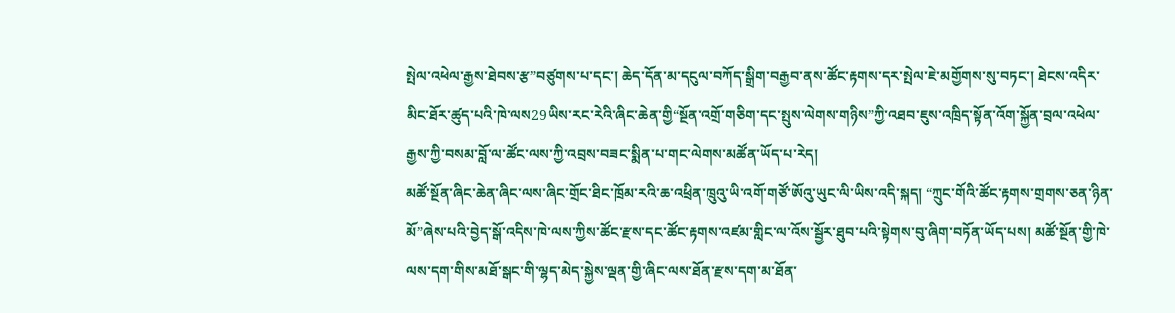སྤེལ་འཕེལ་རྒྱས་ཐེབས་རྩ”བཙུགས་པ་དང་། ཆེད་དོན་མ་དངུལ་བཀོད་སྒྲིག་བརྒྱབ་ནས་ཚོང་རྟགས་དར་སྤེལ་ཇེ་མགྱོགས་སུ་བཏང་། ཐེངས་འདིར་མིང་ཐོར་ཚུད་པའི་ཁེ་ལས29ཡིས་རང་རེའི་ཞིང་ཆེན་གྱི“སྔོན་འགྲོ་གཅིག་དང་སྤུས་ལེགས་གཉིས”ཀྱི་འཐབ་ཇུས་འཁྲིད་སྟོན་འོག་སྐྱོན་བྲལ་འཕེལ་རྒྱས་ཀྱི་བསམ་བློ་ལ་ཚོང་ལས་ཀྱི་འབྲས་བཟང་སྨིན་པ་གང་ལེགས་མཚོན་ཡོད་པ་རེད།
མཚོ་སྔོན་ཞིང་ཆེན་ཞིང་ལས་ཞིང་གྲོང་ཐིང་ཁྲོམ་རའི་ཆ་འཕྲིན་ཁྲུའུ་ཡི་འགོ་གཙོ་ཨོའུ་ཡུང་ལི་ཡིས་འདི་སྐད། “ཀྲུང་གོའི་ཚོང་རྟགས་གྲགས་ཅན་ཉིན་མོ”ཞེས་པའི་བྱེད་སྒོ་འདིས་ཁེ་ལས་ཀྱིས་ཚོང་རྫས་དང་ཚོང་རྟགས་འཛམ་གླིང་ལ་འོས་སྦྱོར་ཐུབ་པའི་སྟེགས་བུ་ཞིག་བཏོན་ཡོད་པས། མཚོ་སྔོན་གྱི་ཁེ་ལས་དག་གིས་མཐོ་སྒང་གི་ལྷད་མེད་སྐྱེས་ལྡན་གྱི་ཞིང་ལས་ཐོན་རྫས་དག་མ་ཐོན་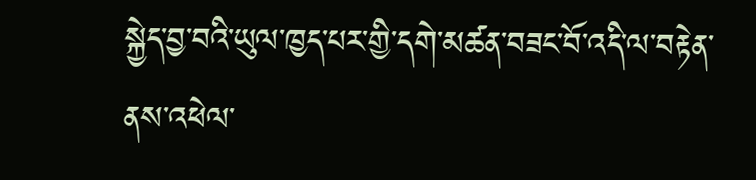སྐྱེད་བྱ་བའི་ཡུལ་ཁྱད་པར་གྱི་དགེ་མཚན་བཟང་བོ་འདི་ལ་བརྟེན་ནས་འཕེལ་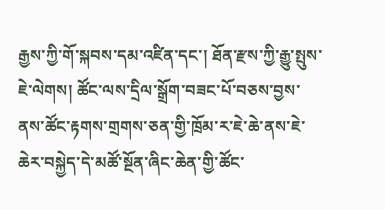རྒྱས་ཀྱི་གོ་སྐབས་དམ་འཛིན་དང་། ཐོན་རྫས་ཀྱི་རྒྱུ་སྤུས་ཇེ་ལེགས། ཚོང་ལས་དྲིལ་སྒྲོག་བཟང་པོ་བཅས་བྱས་ནས་ཚོང་རྟགས་གྲགས་ཅན་གྱི་ཁྲོམ་ར་ཇེ་ཆེ་ནས་ཇེ་ཆེར་བསྐྱེད་དེ་མཚོ་སྔོན་ཞིང་ཆེན་གྱི་ཚོང་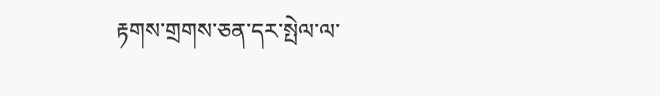རྟགས་གྲགས་ཅན་དར་སྤེལ་ལ་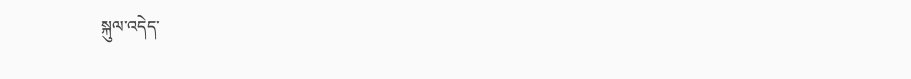སྐུལ་འདེད་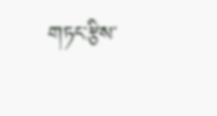གཏང་རྩིས་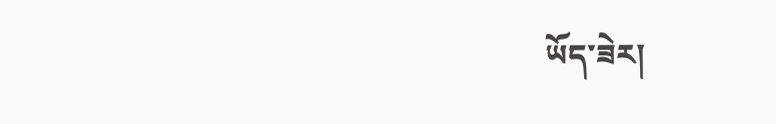ཡོད་ཟེར།